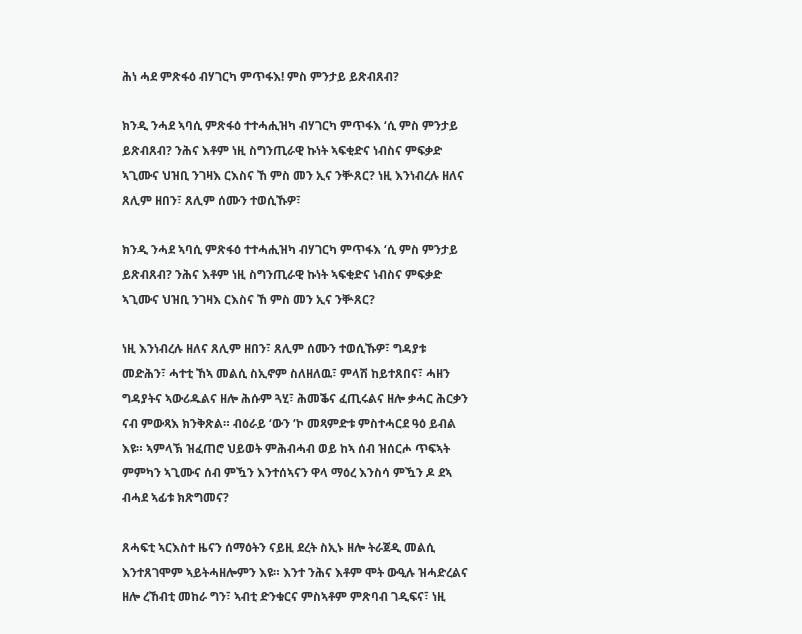ሕነ ሓደ ምጽፋዕ ብሃገርካ ምጥፋእ! ምስ ምንታይ ይጽብጸብ?

ክንዲ ንሓደ ኣባሲ ምጽፋዕ ተተሓሒዝካ ብሃገርካ ምጥፋእ ‘ሲ ምስ ምንታይ ይጽብጸብ? ንሕና እቶም ነዚ ስግንጢራዊ ኩነት ኣፍቂድና ነብስና ምፍቃድ ኣጊሙና ህዝቢ ንገዛእ ርእስና ኸ ምስ መን ኢና ንቝጸር? ነዚ እንነብረሉ ዘለና ጸሊም ዘበን፣ ጸሊም ሰሙን ተወሲኹዎ፣

ክንዲ ንሓደ ኣባሲ ምጽፋዕ ተተሓሒዝካ ብሃገርካ ምጥፋእ ‘ሲ ምስ ምንታይ ይጽብጸብ? ንሕና እቶም ነዚ ስግንጢራዊ ኩነት ኣፍቂድና ነብስና ምፍቃድ ኣጊሙና ህዝቢ ንገዛእ ርእስና ኸ ምስ መን ኢና ንቝጸር?

ነዚ እንነብረሉ ዘለና ጸሊም ዘበን፣ ጸሊም ሰሙን ተወሲኹዎ፣ ግዳያቱ መድሕን፣ ሓተቲ ኸኣ መልሲ ስኢኖም ስለዘለዉ፣ ምላሽ ከይተጸበና፣ ሓዘን ግዳያትና ኣውሪዱልና ዘሎ ሕሱም ጓሂ፣ ሕመቕና ፈጢሩልና ዘሎ ቃሓር ሕርቃን ናብ ምውጻእ ክንቅጽል። ብዕራይ ‘ውን ‘ኮ መጻምድቱ ምስተሓርደ ዓዕ ይብል እዩ። ኣምላኽ ዝፈጠሮ ህይወት ምሕብሓብ ወይ ከኣ ሰብ ዝሰርሖ ጥፍኣት ምምካን ኣጊሙና ሰብ ምዃን እንተሰኣናን ዋላ ማዕረ እንስሳ ምዃን ዶ ደኣ ብሓደ ኣፊቱ ክጽግመና?

ጸሓፍቲ ኣርእስተ ዜናን ሰማዕትን ናይዚ ደረት ስኢኑ ዘሎ ትራጀዲ መልሲ እንተጸገሞም ኣይትሓዘሎምን እዩ። እንተ ንሕና እቶም ሞት ውዒሉ ዝሓድረልና ዘሎ ረኸብቲ መከራ ግን፣ ኣብቲ ድንቁርና ምስኣቶም ምጽባብ ገዲፍና፣ ነዚ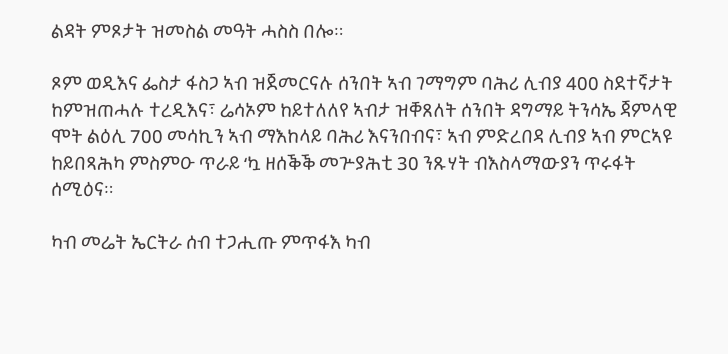ልዳት ምጾታት ዝመስል መዓት ሓስስ በሎ።

ጾም ወዲእና ፌስታ ፋስጋ ኣብ ዝጀመርናሉ ሰንበት ኣብ ገማግም ባሕሪ ሊብያ 400 ስደተኛታት ከምዝጠሓሉ ተረዲእና፣ ሬሳኦም ከይተለለየ ኣብታ ዝቐጸለት ሰንበት ዳግማይ ትንሳኤ ጃምላዊ ሞት ልዕሊ 700 መሳኪን ኣብ ማእከላይ ባሕሪ እናንበብና፣ ኣብ ምድረበዳ ሊብያ ኣብ ምርኣዩ ከይበጻሕካ ምስምዑ ጥራይ ‘ኳ ዘሰቕቕ መጕያሕቲ 30 ንጹሃት ብእስላማውያን ጥሩፋት ሰሚዕና።

ካብ መሬት ኤርትራ ሰብ ተጋሒጡ ምጥፋእ ካብ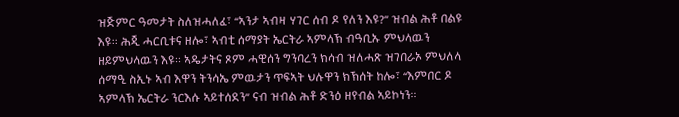ዝጅምር ዓመታት ስለዝሓለፈ፣ “ኣንታ ኣብዛ ሃገር ሰብ ዶ የለን እዩ?” ዝብል ሕቶ በልዩ እዩ። ሕጂ ሓርቢቱና ዘሎ፣ ኣብቲ ሰማያት ኤርትራ ኣምላኽ ብዓቢኡ ምህላዉን ዘይምህላዉን እዩ። ኣዴታትና ጾም ሓዊሰን ግንባረን ክሳብ ዝለሓጽ ዝገበራኦ ምህለላ ሰማዒ ስኢኑ ኣብ እዋን ትንሳኤ ምዉታን ጥፍኣት ህሉዋን ክኽሰት ከሎ፣ “እምበር ዶ ኣምላኽ ኤርትራ ንርእሱ ኣይተሰደን” ናብ ዝብል ሕቶ ድንዕ ዘየብል ኣይኮነን።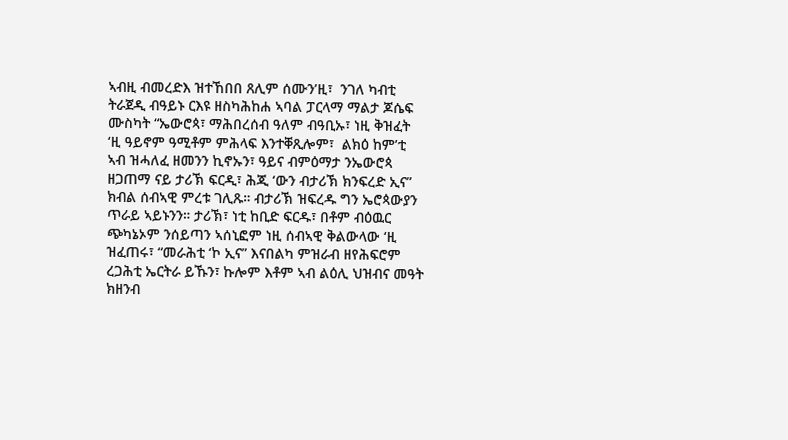ኣብዚ ብመረድእ ዝተኸበበ ጸሊም ሰሙን’ዚ፣  ንገለ ካብቲ ትራጀዲ ብዓይኑ ርእዩ ዘስካሕከሐ ኣባል ፓርላማ ማልታ ጆሴፍ ሙስካት “ኤውሮጳ፣ ማሕበረሰብ ዓለም ብዓቢኡ፣ ነዚ ቅዝፈት ‘ዚ ዓይኖም ዓሚቶም ምሕላፍ እንተቐጺሎም፣  ልክዕ ከም’ቲ ኣብ ዝሓለፈ ዘመንን ኪኖኡን፣ ዓይና ብምዕማታ ንኤውሮጳ ዘጋጠማ ናይ ታሪኽ ፍርዲ፣ ሕጂ ‘ውን ብታሪኽ ክንፍረድ ኢና” ክብል ሰብኣዊ ምረቱ ገሊጹ። ብታሪኽ ዝፍረዱ ግን ኤሮጳውያን ጥራይ ኣይኑንን። ታሪኽ፣ ነቲ ከቢድ ፍርዱ፣ በቶም ብዕዉር ጭካኔኦም ንሰይጣን ኣሰኒፎም ነዚ ሰብኣዊ ቅልውላው ‘ዚ ዝፈጠሩ፣ “መራሕቲ ‘ኮ ኢና” እናበልካ ምዝራብ ዘየሕፍሮም ረጋሕቲ ኤርትራ ይኹን፣ ኩሎም እቶም ኣብ ልዕሊ ህዝብና መዓት ክዘንብ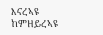እናረኣዩ ከምዘይረኣዩ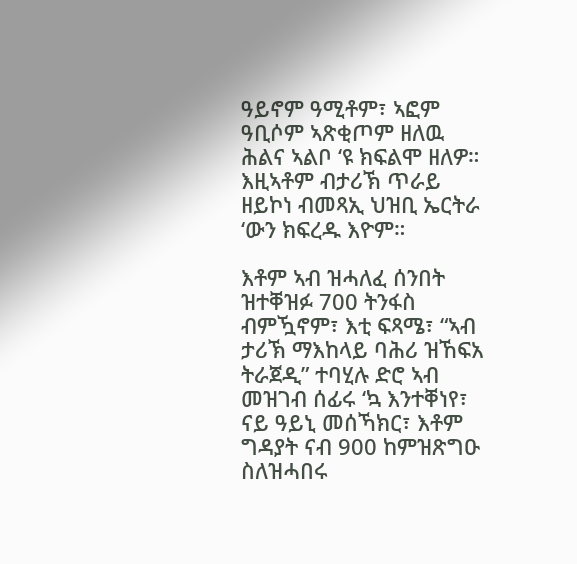ዓይኖም ዓሚቶም፣ ኣፎም ዓቢሶም ኣጽቂጦም ዘለዉ ሕልና ኣልቦ ‘ዩ ክፍልሞ ዘለዎ። እዚኣቶም ብታሪኽ ጥራይ ዘይኮነ ብመጻኢ ህዝቢ ኤርትራ ‘ውን ክፍረዱ እዮም።

እቶም ኣብ ዝሓለፈ ሰንበት ዝተቐዝፉ 700 ትንፋስ ብምዃኖም፣ እቲ ፍጻሜ፣ “ኣብ ታሪኽ ማእከላይ ባሕሪ ዝኸፍአ ትራጀዲ” ተባሂሉ ድሮ ኣብ መዝገብ ሰፊሩ ‘ኳ እንተቐነየ፣ ናይ ዓይኒ መሰኻክር፣ እቶም ግዳያት ናብ 900 ከምዝጽግዑ ስለዝሓበሩ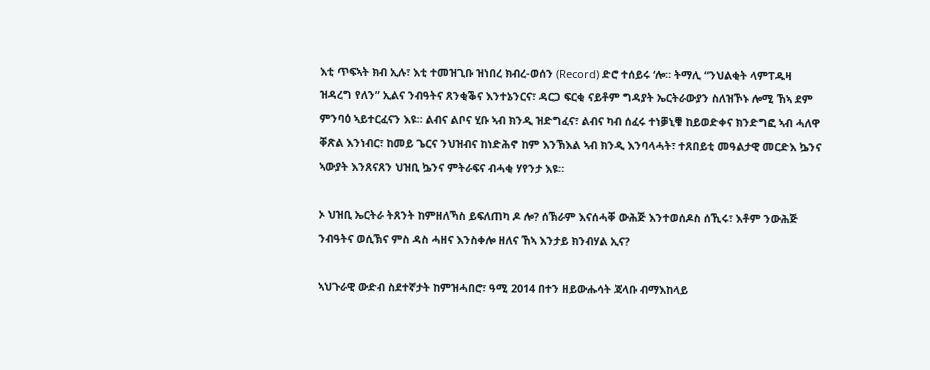እቲ ጥፍኣት ክብ ኢሉ፣ እቲ ተመዝጊቡ ዝነበረ ክብረ-ወሰን (Record) ድሮ ተሰይሩ ‘ሎ። ትማሊ “ንህልቂት ላምፐዱዛ ዝዳረግ የለን” ኢልና ንብዓትና ጸንቂቕና እንተኔንርና፣ ዳርጋ ፍርቂ ናይቶም ግዳያት ኤርትራውያን ስለዝኾኑ ሎሚ ኸኣ ደም ምንባዕ ኣይተርፈናን እዩ። ልብና ልቦና ሂቡ ኣብ ክንዲ ዝድግፈና፣ ልብና ካብ ሰፈሩ ተነቓኒቑ ከይወድቀና ክንድግፎ ኣብ ሓለዋ ቐጽል እንነብር፣ ከመይ ጌርና ንህዝብና ከነድሕኖ ከም እንኽእል ኣብ ክንዲ እንባላሓት፣ ተጸበይቲ መዓልታዊ መርድእ ኴንና ኣውያት እንጸናጸን ህዝቢ ኴንና ምትራፍና ብሓቂ ሃየንታ እዩ።

ኦ ህዝቢ ኤርትራ ትጸንት ከምዘለኻስ ይፍለጠካ ዶ ሎ? ሰኽራም እናሰሓቐ ውሕጅ እንተወሰዶስ ሰኺሩ፣ እቶም ንውሕጅ ንብዓትና ወሲኽና ምስ ዳስ ሓዘና እንስቀሎ ዘለና ኸኣ እንታይ ክንብሃል ኢና?

ኣህጉራዊ ውድብ ስደተኛታት ከምዝሓበሮ፣ ዓሚ 2014 በተን ዘይውሑሳት ጃላቡ ብማእከላይ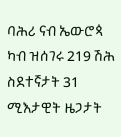ባሕሪ ናብ ኤውሮጳ ካብ ዝሰገሩ 219 ሽሕ ስደተኛታት 31 ሚእታዊት ዜጋታት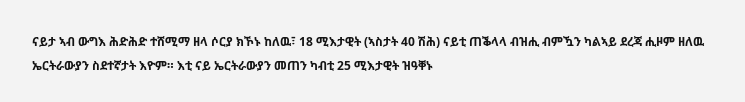ናይታ ኣብ ውግእ ሕድሕድ ተሸሚማ ዘላ ሶርያ ክኾኑ ከለዉ፣ 18 ሚእታዊት (ኣስታት 40 ሽሕ) ናይቲ ጠቕላላ ብዝሒ ብምዃን ካልኣይ ደረጃ ሒዞም ዘለዉ ኤርትራውያን ስደተኛታት እዮም። እቲ ናይ ኤርትራውያን መጠን ካብቲ 25 ሚእታዊት ዝዓቐኑ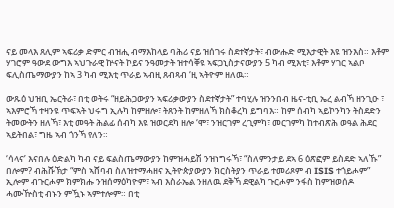ናይ መላእ ጸሊም ኣፍሪቃ ድምር ብዝሒ ብማእከላይ ባሕሪ ናይ ዝሰገሩ ስደተኛታት፣ ብውሑድ ሚእታዊት እዩ ዝንእስ። እቶም ሃገሮም ዓውደ ውግእ ኣህጉራዊ ኵናት ኮይና ንዓመታት ዝተሳቐዩ ኣፍጋኒስታናውያን 5 ካብ ሚእቲ፣ እቶም ሃገር ኣልቦ ፍሊስጤማውያን ከኣ 3 ካብ ሚእቲ ጥራይ ኣብዚ ጸብጻብ ‘ዚ ኣትዮም ዘለዉ።

ውጹዕ ህዝቢ ኤርትራ፣ በቲ ወትሩ “ዘይሕጋውያን ኣፍሪቃውያን ስደተኛታት” ተባሂሉ ዝንንበብ ዜና-ቲቢ ኤረ ልብኻ ዘንጊዑ ፣ ኣእምሮኻ ተዛንዩ ጥፍኣት ህሩግ ኢሉካ ከምዘሎ፣ ትጸንት ከምዘለኻ ክስቆረካ ይግባእ። ከም ሰብካ ኣይኮንካን ትስደድን ትመውትን ዘለኻ፣ እቲ መዓት ሕልፊ ሰብካ እዩ ዝወርደካ ዘሎ ‘ሞ፣ ንዝርገም ረጊምካ፣ መርገምካ ከተብጽሕ ወዓል ሕደር ኣይትበል፣ ግዜ ኣብ ጎንኻ የለን።

‘ሳላና’ እናበሉ ዕድልካ ካብ ናይ ፍልስጤማውያን ከምዝሓይሽ ንዝነግሩኻ፣ “ስለምንታይ ደኣ 6 ዕጽፎም ይስደድ ኣለኹ” በሎም? ብሕሹኽታ “ምስ ኣሸባብ ስለዝተማሓዘና ኢትዮጵያውያን ክርስትያን ጥራይ ተመሪጾም ብ ISIS ተጎይሖም” ኢሎም ብጉርሖም ክምክሑ ንዝሰማዕካዮም፣ ኣብ እስራኤል ንዘለዉ ደቅኻ ደዊልካ ጉርሖም ንፋስ ከምዝወሰዶ ሓሙዅስቲ ብኑን ምዃኑ ኣምተሎም። በቲ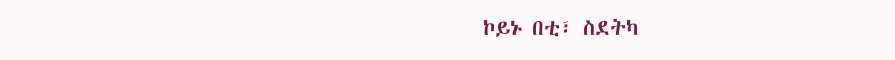ኮይኑ በቲ፣ ስደትካ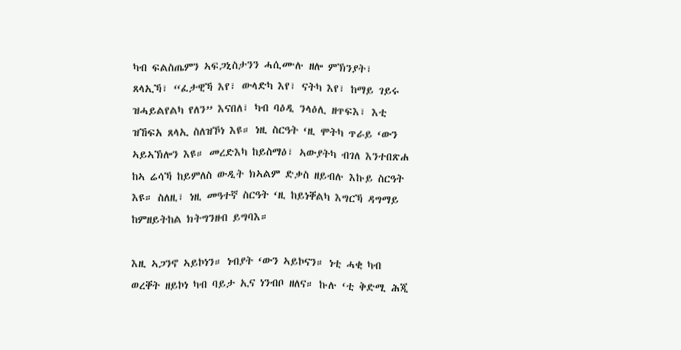ካብ ፍልስጤምን ኣፍጋኒስታንን ሓሲሙሉ ዘሎ ምኽንያት፣ ጸላኢኻ፣ “ፈታዊኻ እየ፣ ውላድካ እየ፣ ናትካ እየ፣ ከማይ ገይሩ ዝሓይልየልካ የለን” እናበለ፣ ካብ ባዕዲ ንላዕሊ ዘጥፍእ፣ እቲ ዝኸፍአ ጸላኢ ስለዝኾነ እዩ። ነዚ ስርዓት ‘ዚ ሞትካ ጥራይ ‘ውን ኣይኣኽሎን እዩ። መረድእካ ከይስማዕ፣ ኣውያትካ ብገለ እንተበጽሐ ከኣ ሬሳኻ ከይምለስ ውዲት ክኣልም ድቃስ ዘይብሉ እኩይ ስርዓት እዩ። ስለዚ፣ ነዚ መዓተኛ ስርዓት ‘ዚ ከይነቐልካ እግርኻ ዳግማይ ከምዘይትከል ክትግንዘብ ይግባእ።

እዚ ኣጋንኖ ኣይኮነን። ነብያት ‘ውን ኣይኮናን። ነቲ ሓቂ ካብ ወረቐት ዘይኮነ ካብ ባይታ ኢና ነንብቦ ዘለና። ኩሉ ‘ቲ ቅድሚ ሕጂ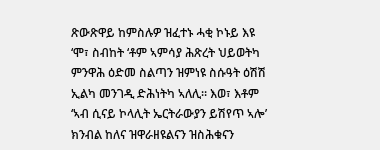ጽውጽዋይ ከምስሉዎ ዝፈተኑ ሓቂ ኮኑይ እዩ ‘ሞ፣ ስብከት ‘ቶም ኣምሳያ ሕጽረት ህይወትካ ምንዋሕ ዕድመ ስልጣን ዝምነዩ ስሱዓት ዕሽሽ ኢልካ መንገዲ ድሕነትካ ኣለሊ። እወ፣ እቶም ‘ኣብ ሲናይ ኮላሊት ኤርትራውያን ይሽየጥ ኣሎ’ ክንብል ከለና ዝዋራዘዩልናን ዝስሕቁናን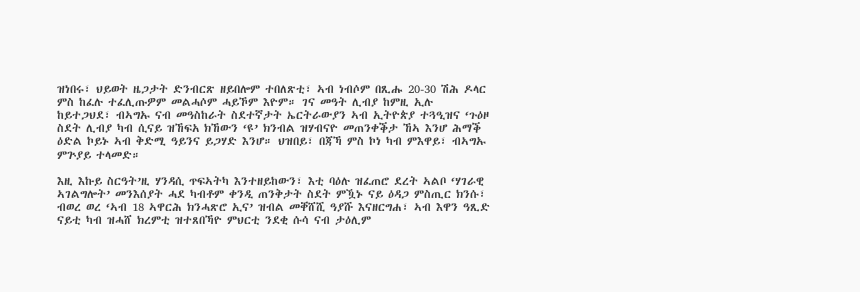ዝነበሩ፣ ህይወት ዜጋታት ድንብርጽ ዘይበሎም ተበለጽቲ፣ ኣብ ነብሶም በጺሑ 20-30 ሽሕ ዶላር ምስ ከፈሉ ተፈሊጡዎም መልሓሶም ሓይኾም እዮም። ገና መዓት ሊብያ ከምዚ ኢሉ ከይተጋህደ፣ ብኣግኡ ናብ መዓስከራት ስደተኛታት ኤርትራውያን ኣብ ኢትዮጵያ ተጓዒዝና ‘ጉዕዞ ስደት ሊብያ ካብ ሲናይ ዝኸፍአ ክኸውን ‘ዩ’ ክንብል ዝሃብናዮ መጠንቀቕታ ኸኣ እንሆ ሕማቕ ዕድል ኮይኑ ኣብ ቅድሚ ዓይንና ይጋሃድ እንሆ። ህዝበይ፣ በጃኻ ምስ ኮነ ካብ ምእዋይ፣ ብኣግኡ ምጕያይ ተላመድ።

እዚ እኩይ ስርዓት’ዚ ሃንዳሲ ጥፍኣትካ እንተዘይከውን፣ እቲ ባዕሉ ዝፈጠሮ ደረት ኣልቦ ‘ሃገራዊ ኣገልግሎት’ መንእሰያት ሓደ ካብቶም ቀንዲ ጠንቅታት ስደት ምዃኑ ናይ ዕዳጋ ምስጢር ክንሱ፣ ብወረ ወረ ‘ኣብ 18 ኣዋርሕ ክንሓጽሮ ኢና’ ዝብል መቐሸሺ ዓያሹ እናዘርግሐ፣ ኣብ እዋን ዓጺድ ናይቲ ካብ ዝሓሸ ክረምቲ ዝተጸበኻዮ ምህርቲ ንደቂ ሱሳ ናብ ታዕሊም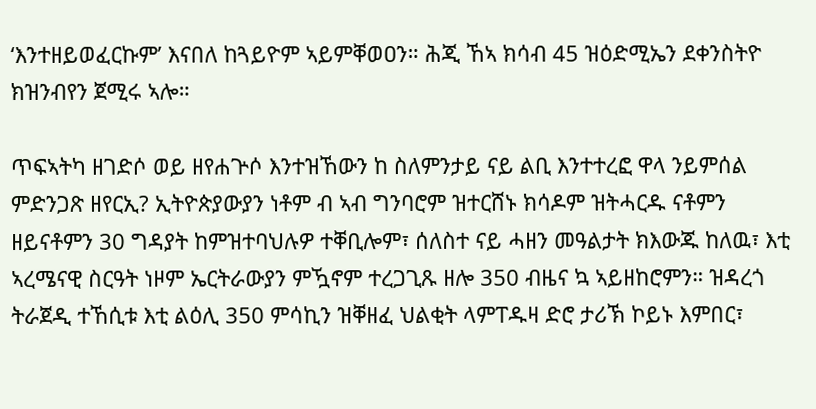‘እንተዘይወፈርኩም’ እናበለ ከጓይዮም ኣይምቐወዐን። ሕጂ ኸኣ ክሳብ 45 ዝዕድሚኤን ደቀንስትዮ ክዝንብየን ጀሚሩ ኣሎ።

ጥፍኣትካ ዘገድሶ ወይ ዘየሐጕሶ እንተዝኸውን ከ ስለምንታይ ናይ ልቢ እንተተረፎ ዋላ ንይምሰል ምድንጋጽ ዘየርኢ? ኢትዮጵያውያን ነቶም ብ ኣብ ግንባሮም ዝተርሸኑ ክሳዶም ዝትሓርዱ ናቶምን ዘይናቶምን 30 ግዳያት ከምዝተባህሉዎ ተቐቢሎም፣ ሰለስተ ናይ ሓዘን መዓልታት ክእውጁ ከለዉ፣ እቲ ኣረሜናዊ ስርዓት ነዞም ኤርትራውያን ምዃኖም ተረጋጊጹ ዘሎ 350 ብዜና ኳ ኣይዘከሮምን። ዝዳረጎ ትራጀዲ ተኸሲቱ እቲ ልዕሊ 350 ምሳኪን ዝቐዘፈ ህልቂት ላምፐዱዛ ድሮ ታሪኽ ኮይኑ እምበር፣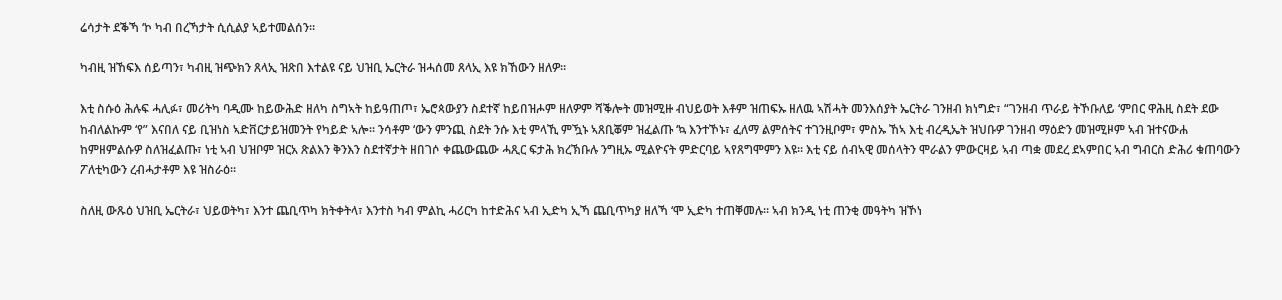ሬሳታት ደቕኻ ‘ኮ ካብ በረኻታት ሲሲልያ ኣይተመልሰን።

ካብዚ ዝኸፍእ ሰይጣን፣ ካብዚ ዝጭክን ጸላኢ ዝጽበ እተልዩ ናይ ህዝቢ ኤርትራ ዝሓሰመ ጸላኢ እዩ ክኸውን ዘለዎ።

እቲ ስሱዕ ሕሉፍ ሓሊፉ፣ መሪትካ ባዲሙ ከይውሕድ ዘለካ ስግኣት ከይዓጠጦ፣ ኤሮጳውያን ስደተኛ ከይበዝሖም ዘለዎም ሻቕሎት መዝሚዙ ብህይወት እቶም ዝጠፍኡ ዘለዉ ኣሽሓት መንእሰያት ኤርትራ ገንዘብ ክነግድ፣ “ገንዘብ ጥራይ ትኾቡለይ ‘ምበር ዋሕዚ ስደት ደው ከብለልኩም ‘የ” እናበለ ናይ ቢዝነስ ኣድቨርታይዝመንት የካይድ ኣሎ። ንሳቶም ‘ውን ምንጪ ስደት ንሱ እቲ ምላኺ ምዃኑ ኣጸቢቖም ዝፈልጡ ‘ኳ እንተኾኑ፣ ፈለማ ልምሰትና ተገንዚቦም፣ ምስኡ ኸኣ እቲ ብረዲኤት ዝህቡዎ ገንዘብ ማዕድን መዝሚዞም ኣብ ዝተናውሐ ከምዘምልሱዎ ስለዝፈልጡ፣ ነቲ ኣብ ህዝቦም ዝርአ ጽልእን ቅንእን ስደተኛታት ዘበገሶ ቀጨውጨው ሓጺር ፍታሕ ክረኽቡሉ ንግዚኡ ሚልዮናት ምድርባይ ኣየጸግሞምን እዩ። እቲ ናይ ሰብኣዊ መሰላትን ሞራልን ምውርዛይ ኣብ ጣቋ መደረ ደኣምበር ኣብ ግብርስ ድሕሪ ቁጠባውን ፖለቲካውን ረብሓታቶም እዩ ዝስራዕ።

ስለዚ ውጹዕ ህዝቢ ኤርትራ፣ ህይወትካ፣ እንተ ጨቢጥካ ክትቀትላ፣ እንተስ ካብ ምልኪ ሓሪርካ ከተድሕና ኣብ ኢድካ ኢኻ ጨቢጥካያ ዘለኻ ‘ሞ ኢድካ ተጠቐመሉ። ኣብ ክንዲ ነቲ ጠንቂ መዓትካ ዝኾነ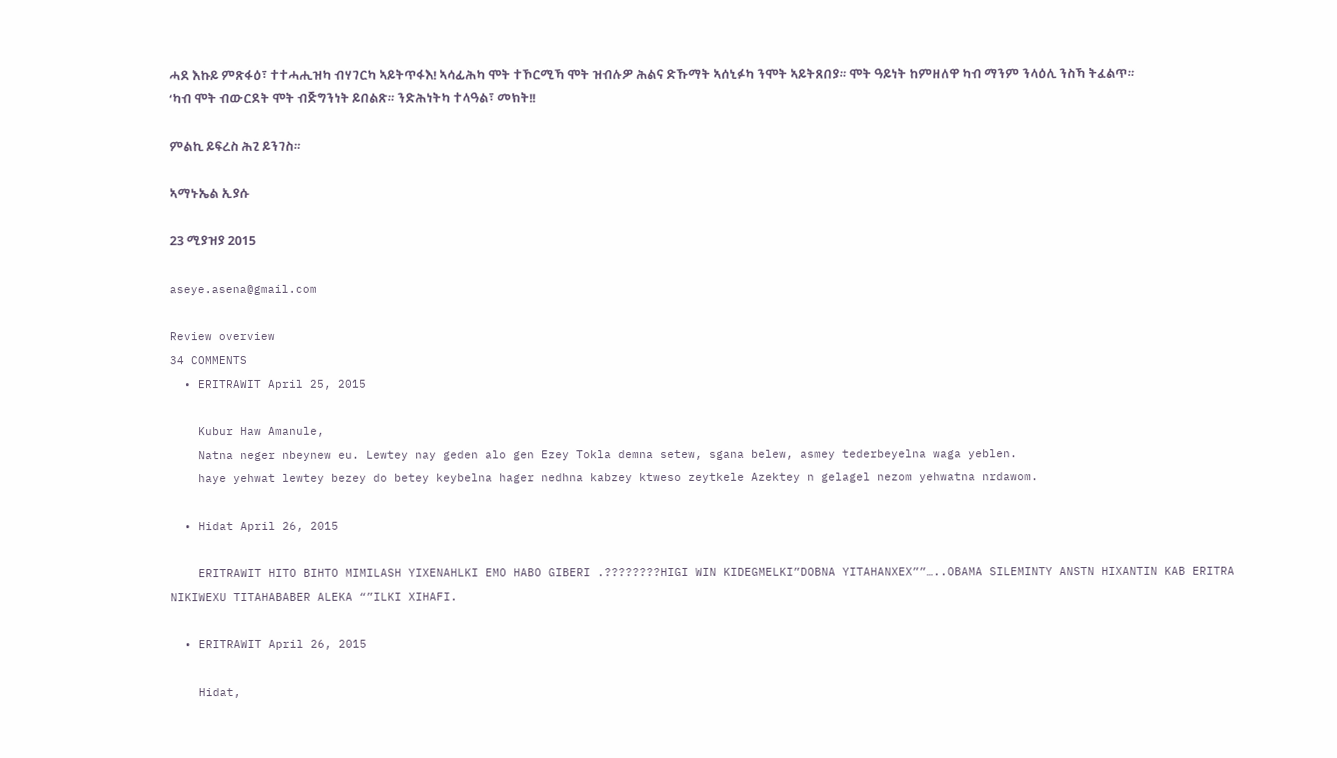ሓደ እኩይ ምጽፋዕ፣ ተተሓሒዝካ ብሃገርካ ኣይትጥፋእ! ኣሳፊሕካ ሞት ተኾርሚኻ ሞት ዝብሉዎ ሕልና ድኹማት ኣሰኒፉካ ንሞት ኣይትጸበያ። ሞት ዓይነት ከምዘለዋ ካብ ማንም ንላዕሊ ንስኻ ትፈልጥ። ‘ካብ ሞት ብውርደት ሞት ብጅግንነት ይበልጽ። ንድሕነትካ ተላዓል፣ መክት!!

ምልኪ ይፍረስ ሕጊ ይንገስ።

ኣማኑኤል ኢያሱ

23 ሚያዝያ 2015

aseye.asena@gmail.com

Review overview
34 COMMENTS
  • ERITRAWIT April 25, 2015

    Kubur Haw Amanule,
    Natna neger nbeynew eu. Lewtey nay geden alo gen Ezey Tokla demna setew, sgana belew, asmey tederbeyelna waga yeblen.
    haye yehwat lewtey bezey do betey keybelna hager nedhna kabzey ktweso zeytkele Azektey n gelagel nezom yehwatna nrdawom.

  • Hidat April 26, 2015

    ERITRAWIT HITO BIHTO MIMILASH YIXENAHLKI EMO HABO GIBERI .????????HIGI WIN KIDEGMELKI”DOBNA YITAHANXEX””…..OBAMA SILEMINTY ANSTN HIXANTIN KAB ERITRA NIKIWEXU TITAHABABER ALEKA “”ILKI XIHAFI.

  • ERITRAWIT April 26, 2015

    Hidat,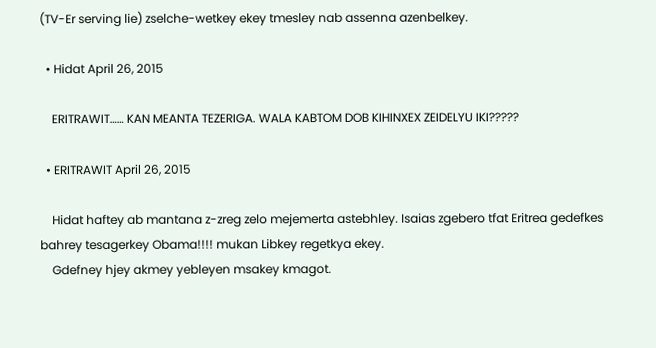(TV-Er serving lie) zselche-wetkey ekey tmesley nab assenna azenbelkey.

  • Hidat April 26, 2015

    ERITRAWIT…… KAN MEANTA TEZERIGA. WALA KABTOM DOB KIHINXEX ZEIDELYU IKI?????

  • ERITRAWIT April 26, 2015

    Hidat haftey ab mantana z-zreg zelo mejemerta astebhley. Isaias zgebero tfat Eritrea gedefkes bahrey tesagerkey Obama!!!! mukan Libkey regetkya ekey.
    Gdefney hjey akmey yebleyen msakey kmagot.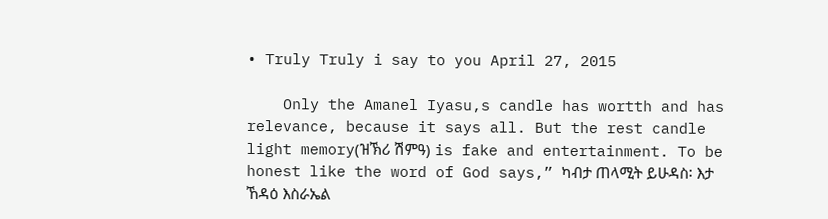• Truly Truly i say to you April 27, 2015

    Only the Amanel Iyasu,s candle has wortth and has relevance, because it says all. But the rest candle light memory(ዝኽሪ ሽምዓ) is fake and entertainment. To be honest like the word of God says,” ካብታ ጠላሚት ይሁዳስ፡ እታ ኸዳዕ እስራኤል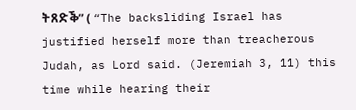ትጸድቕ” ( “The backsliding Israel has justified herself more than treacherous Judah, as Lord said. (Jeremiah 3, 11) this time while hearing their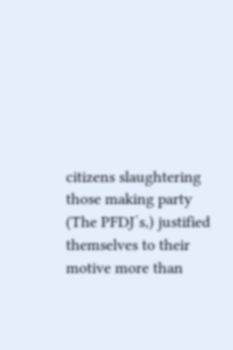citizens slaughtering those making party (The PFDJ´s,) justified themselves to their motive more than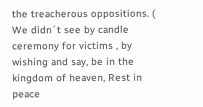the treacherous oppositions. ( We didn´t see by candle ceremony for victims , by wishing and say, be in the kingdom of heaven, Rest in peace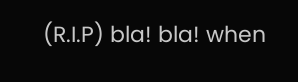(R.I.P) bla! bla! when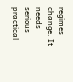regimes change. It needs serious practical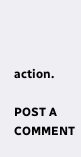action.

POST A COMMENT